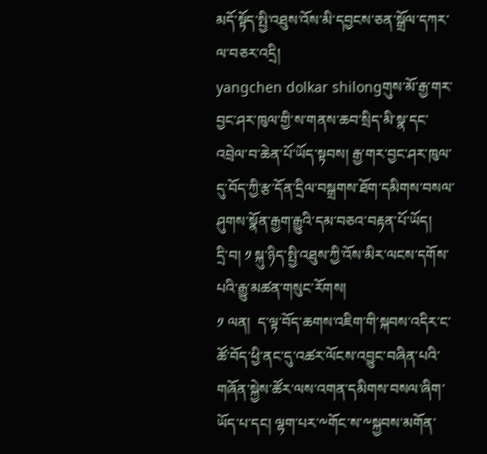མདོ་སྟོད་སྤྱི་འཐུས་འོས་མི་དབྱངས་ཅན་སྒྲོལ་དཀར་ལ་བཅར་འདྲི།
yangchen dolkar shilongགུས་མོ་རྒྱ་གར་བྱང་ཤར་ཁུལ་གྱི་ས་གནས་ཆབ་སྲིད་མི་སྣ་དང་འབྲེལ་བ་ཆེན་པོ་ཡོད་སྟབས། རྒྱ་གར་བྱང་ཤར་ཁུལ་དུ་བོད་ཀྱི་རྩ་དོན་དྲིལ་བསྒྲགས་ཐོག་དམིགས་བསལ་ཤུགས་སྣོན་རྒྱག་རྒྱུའི་དམ་བཅའ་བརྟན་པོ་ཡོད།
དྲི་བ། ༡ སྐུ་ཉིད་སྤྱི་འཐུས་ཀྱི་འོས་མིར་ལངས་དགོས་པའི་རྒྱུ་མཚན་གསུང་རོགས།
༡ ལན།  ད་ལྟ་བོད་ཆགས་འཇིག་གི་སྐབས་འདིར་ང་ཚོ་བོད་ཕྱི་ནང་དུ་འཚར་ལོངས་འབྱུང་བཞིན་པའི་གཞོན་སྐྱེས་ཚོར་ལས་འགན་དམིགས་བསལ་ཞིག་ཡོད་པ་དང། ལྷག་པར་༸གོང་ས་༸སྐྱབས་མགོན་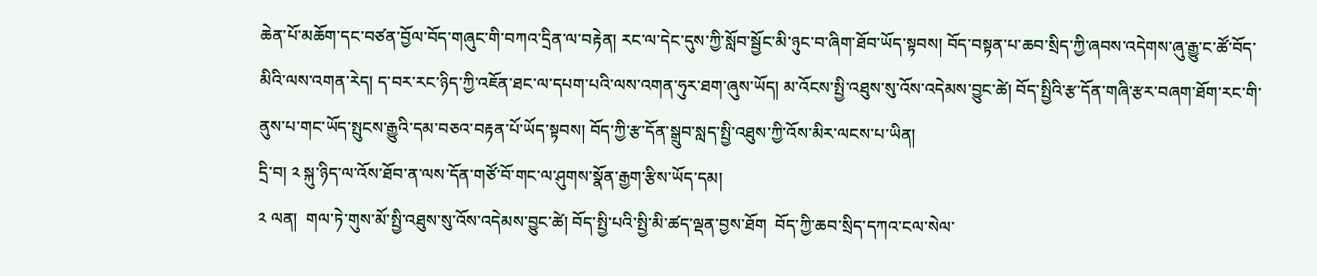ཆེན་པོ་མཆོག་དང་བཙན་བྱོལ་བོད་གཞུང་གི་བཀའ་དྲིན་ལ་བརྟེན། རང་ལ་དེང་དུས་ཀྱི་སློབ་སྦྱོང་མི་ཉུང་བ་ཞིག་ཐོབ་ཡོད་སྟབས། བོད་བསྟན་པ་ཆབ་སྲིད་ཀྱི་ཞབས་འདེགས་ཞུ་རྒྱུ་ང་ཚོ་བོད་མིའི་ལས་འགན་རེད། ད་བར་རང་ཉིད་ཀྱི་འཇོན་ཐང་ལ་དཔག་པའི་ལས་འགན་ཧུར་ཐག་ཞུས་ཡོད། མ་འོངས་སྤྱི་འཐུས་སུ་འོས་འདེམས་བྱུང་ཚེ། བོད་སྤྱིའི་རྩ་དོན་གཞི་རྩར་བཞག་ཐོག་རང་གི་ནུས་པ་གང་ཡོད་སྤུངས་རྒྱུའི་དམ་བཅའ་བརྟན་པོ་ཡོད་སྟབས། བོད་ཀྱི་རྩ་དོན་སྒྲུབ་སླད་སྤྱི་འཐུས་ཀྱི་འོས་མིར་ལངས་པ་ཡིན།
དྲི་བ། ༢ སྐུ་ཉིད་ལ་འོས་ཐོབ་ན་ལས་དོན་གཙོ་བོ་གང་ལ་ཤུགས་སྣོན་རྒྱག་རྩིས་ཡོད་དམ།
༢ ལན།  གལ་ཏེ་གུས་མོ་སྤྱི་འཐུས་སུ་འོས་འདེམས་བྱུང་ཚེ། བོད་སྤྱི་པའི་སྤྱི་མི་ཚད་ལྡན་བྱས་ཐོག  བོད་ཀྱི་ཆབ་སྲིད་དཀའ་ངལ་སེལ་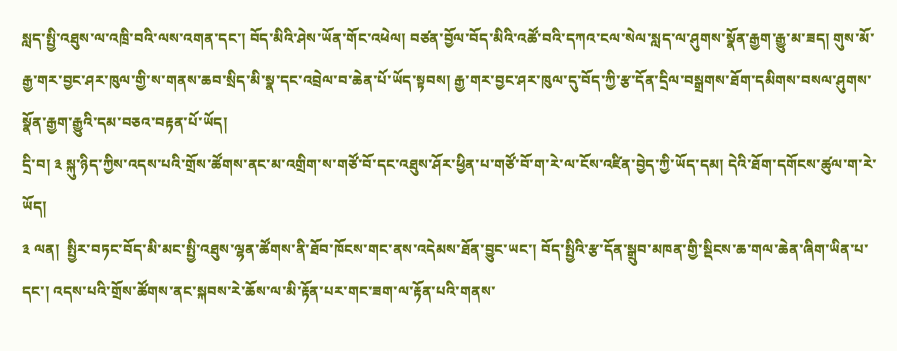སླད་སྤྱི་འཐུས་ལ་འཁྲི་བའི་ལས་འགན་དང་། བོད་མིའི་ཤེས་ཡོན་གོང་འཕེལ། བཙན་བྱོལ་བོད་མིའི་འཚོ་བའི་དཀའ་ངལ་སེལ་སླད་ལ་ཤུགས་སྣོན་རྒྱག་རྒྱུ་མ་ཟད། གུས་མོ་རྒྱ་གར་བྱང་ཤར་ཁུལ་གྱི་ས་གནས་ཆབ་སྲིད་མི་སྣ་དང་འབྲེལ་བ་ཆེན་པོ་ཡོད་སྟབས། རྒྱ་གར་བྱང་ཤར་ཁུལ་དུ་བོད་ཀྱི་རྩ་དོན་དྲིལ་བསྒྲགས་ཐོག་དམིགས་བསལ་ཤུགས་སྣོན་རྒྱག་རྒྱུའི་དམ་བཅའ་བརྟན་པོ་ཡོད།
དྲི་བ། ༣ སྐུ་ཉིད་ཀྱིས་འདས་པའི་གྲོས་ཚོགས་ནང་མ་འགྲིག་ས་གཙོ་བོ་དང་འཐུས་ཤོར་ཕྱིན་པ་གཙོ་བོ་ག་རེ་ལ་ངོས་འཛིན་བྱེད་ཀྱི་ཡོད་དམ། དེའི་ཐོག་དགོངས་ཚུལ་ག་རེ་ཡོད།
༣ ལན།  སྤྱིར་བཏང་བོད་མི་མང་སྤྱི་འཐུས་ལྷན་ཚོགས་ནི་ཐོབ་ཁོངས་གང་ནས་འདེམས་ཐོན་བྱུང་ཡང་། བོད་སྤྱིའི་རྩ་དོན་སྒྲུབ་མཁན་གྱི་སྡིངས་ཆ་གལ་ཆེན་ཞིག་ཡིན་པ་དང་། འདས་པའི་གྲོས་ཚོགས་ནང་སྐབས་རེ་ཆོས་ལ་མི་རྟོན་པར་གང་ཟག་ལ་རྟོན་པའི་གནས་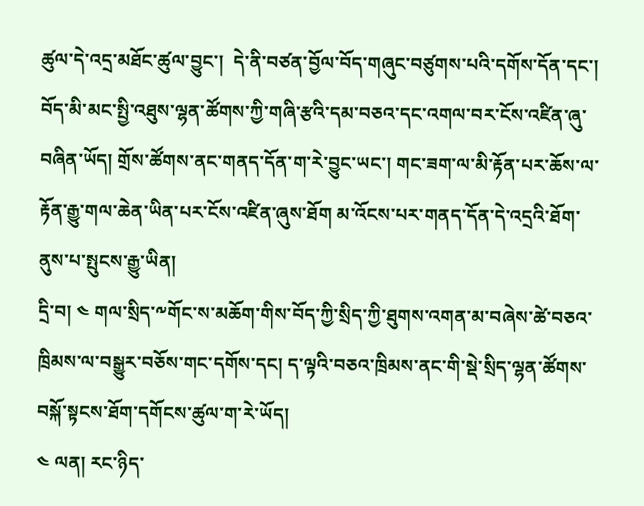ཚུལ་དེ་འདྲ་མཐོང་ཚུལ་བྱུང་།  དེ་ནི་བཙན་བྱོལ་བོད་གཞུང་བཙུགས་པའི་དགོས་དོན་དང་། བོད་མི་མང་སྤྱི་འཐུས་ལྷན་ཚོགས་ཀྱི་གཞི་རྩའི་དམ་བཅའ་དང་འགལ་བར་ངོས་འཛིན་ཞུ་བཞིན་ཡོད། གྲོས་ཚོགས་ནང་གནད་དོན་ག་རེ་བྱུང་ཡང་། གང་ཟག་ལ་མི་རྟོན་པར་ཆོས་ལ་རྟོན་རྒྱུ་གལ་ཆེན་ཡིན་པར་ངོས་འཛིན་ཞུས་ཐོག མ་འོངས་པར་གནད་དོན་དེ་འདྲའི་ཐོག་ནུས་པ་སྤུངས་རྒྱུ་ཡིན།
དྲི་བ། ༤ གལ་སྲིད་༸གོང་ས་མཆོག་གིས་བོད་ཀྱི་སྲིད་ཀྱི་ཐུགས་འགན་མ་བཞེས་ཚེ་བཅའ་ཁྲིམས་ལ་བསྒྱུར་བཅོས་གང་དགོས་དང། ད་ལྟའི་བཅའ་ཁྲིམས་ནང་གི་སྡེ་སྲིད་ལྷན་ཚོགས་བསྐོ་སྟངས་ཐོག་དགོངས་ཚུལ་ག་རེ་ཡོད།
༤ ལན། རང་ཉིད་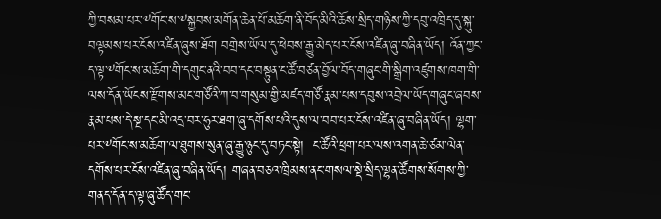ཀྱི་བསམ་པར་༸གོང་ས་༸སྐྱབས་མགོན་ཆེན་པོ་མཆོག་ནི་བོད་མིའི་ཆོས་སྲིད་གཉིས་ཀྱི་དབུ་འཁྲིད་དུ་སྐུ་བལྟམས་པར་ངོས་འཛིན་ཞུས་ཐོག བགྲེས་ཡོལ་དུ་ཕེབས་རྒྱུ་མེད་པར་ངོས་འཛིན་ཞུ་བཞིན་ཡོད། འོན་ཀྱང་ད་ལྟ་༸གོང་ས་མཆོག་གི་དགུང་ནའི་བབ་དང་བསྟུན་ང་ཚོ་བཙན་བྱོལ་བོད་གཞུང་གི་སྒྲིག་འཛུགས་ཁག་གི་ལས་དོན་ཡོངས་རྫོགས་མང་གཙོའི་ཀ་བ་གསུམ་གྱི་མཛད་གཙོ་རྣམ་པས་དབུས་འབྲེལ་ཡོད་གཞུང་ཞབས་རྣམ་པས་དེ་སྔ་དང་མི་འདྲ་བར་ཧུར་ཐག་ཞུ་དགོས་པའི་དུས་ལ་བབ་པར་ངོས་འཛིན་ཞུ་བཞིན་ཡོད། ལྷག་པར་༸གོང་ས་མཆོག་ལ་ཐུགས་སུན་ཞུ་རྒྱུ་ཉུང་དུ་བཏང་སྟེ།  ང་ཚོའི་ཕྲག་པར་ལས་འགན་ཆེ་ཙམ་ལེན་དགོས་པར་ངོས་འཛིན་ཞུ་བཞིན་ཡོད། གཞན་བཅའ་ཁྲིམས་ནང་གསལ་སྡེ་སྲིད་ལྷན་ཚོགས་སོགས་ཀྱི་གནད་དོན་ད་ལྟ་ཞུ་ཚོད་གང་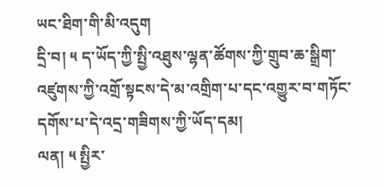ཡང་ཐིག་གི་མི་འདུག
དྲི་བ། ༥ ད་ཡོད་ཀྱི་སྤྱི་འཐུས་ལྷན་ཚོགས་ཀྱི་གྲུབ་ཆ་སྒྲིག་འཛུགས་ཀྱི་འགྲོ་སྟངས་དེ་མ་འགྲིག་པ་དང་འགྱུར་བ་གཏོང་དགོས་པ་དེ་འདྲ་གཟིགས་ཀྱི་ཡོད་དམ།
ལན། ༥ སྤྱིར་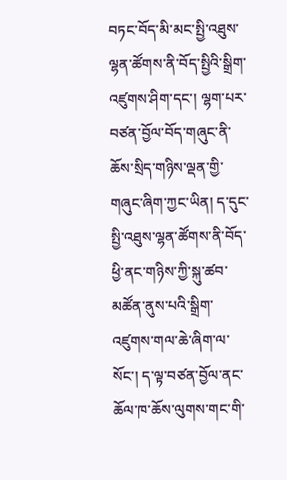བཏང་བོད་མི་མང་སྤྱི་འཐུས་ལྷན་ཚོགས་ནི་བོད་སྤྱིའི་སྒྲིག་འཛུགས་ཤིག་དང་། ལྷག་པར་བཙན་བྱོལ་བོད་གཞུང་ནི་ཆོས་སྲིད་གཉིས་ལྡན་གྱི་གཞུང་ཞིག་ཀྱང་ཡིན། ད་དུང་སྤྱི་འཐུས་ལྷན་ཚོགས་ནི་བོད་ཕྱི་ནང་གཉིས་ཀྱི་སྐུ་ཚབ་མཚོན་ནུས་པའི་སྒྲིག་འཛུགས་གལ་ཆེ་ཞིག་ལ་སོང་། ད་ལྟ་བཙན་བྱོལ་ནང་ཆོལ་ཁ་ཆོས་ལུགས་གང་གི་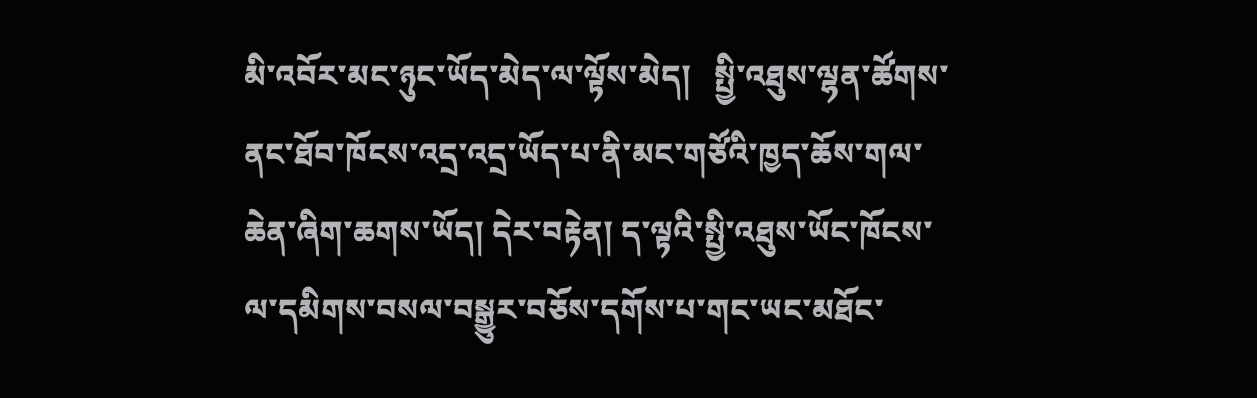མི་འབོར་མང་ཉུང་ཡོད་མེད་ལ་ལྟོས་མེད།   སྤྱི་འཐུས་ལྷན་ཚོགས་ནང་ཐོབ་ཁོངས་འདྲ་འདྲ་ཡོད་པ་ནི་མང་གཙོའི་ཁྱད་ཆོས་གལ་ཆེན་ཞིག་ཆགས་ཡོད། དེར་བརྟེན། ད་ལྟའི་སྤྱི་འཐུས་ཡོང་ཁོངས་ལ་དམིགས་བསལ་བསྒྱུར་བཅོས་དགོས་པ་གང་ཡང་མཐོང་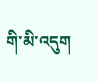གི་མི་འདུག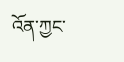འོན་ཀྱང་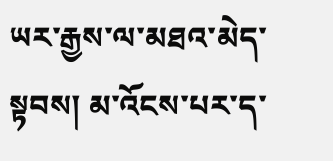ཡར་རྒྱས་ལ་མཐའ་མེད་སྟབས། མ་འོངས་པར་ད་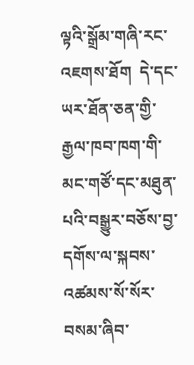ལྟའི་སྒྲོམ་གཞི་རང་འཇགས་ཐོག  དེ་དང་ཡར་ཐོན་ཅན་གྱི་རྒྱལ་ཁབ་ཁག་གི་མང་གཙོ་དང་མཐུན་པའི་བསྒྱུར་བཅོས་བྱ་དགོས་ལ་སྐབས་འཚམས་སོ་སོར་བསམ་ཞིབ་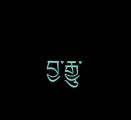བྱ་རྒྱུ་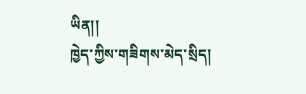ཡིན།།
ཁྱེད་ཀྱིས་གཟིགས་མེད་སྲིད།